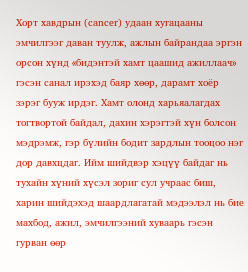Хорт хавдрын (cancer) удаан хугацааны эмчилгээг даван туулж, ажлын байрандаа эргэн орсон хүнд «бидэнтэй хамт цаашид ажиллаач» гэсэн санал ирэхэд баяр хөөр, дарамт хоёр зэрэг бууж ирдэг. Хамт олонд харьяалагдах тогтвортой байдал, дахин хэрэгтэй хүн болсон мэдрэмж, гэр бүлийн бодит зардлын тооцоо нэг дор давхцдаг. Ийм шийдвэр хэцүү байдаг нь тухайн хүний хүсэл зориг сул учраас биш, харин шийдэхэд шаардлагатай мэдээлэл нь бие махбод, ажил, эмчилгээний хуваарь гэсэн гурван өөр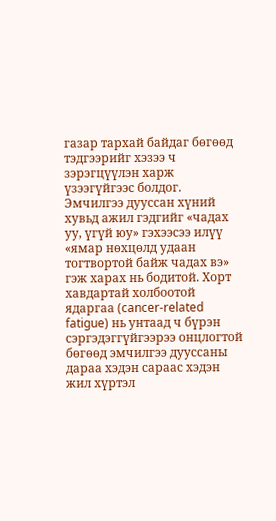газар тархай байдаг бөгөөд тэдгээрийг хэзээ ч зэрэгцүүлэн харж үзээгүйгээс болдог.
Эмчилгээ дууссан хүний хувьд ажил гэдгийг «чадах уу, үгүй юу» гэхээсээ илүү «ямар нөхцөлд удаан тогтвортой байж чадах вэ» гэж харах нь бодитой. Хорт хавдартай холбоотой ядаргаа (cancer-related fatigue) нь унтаад ч бүрэн сэргэдэггүйгээрээ онцлогтой бөгөөд эмчилгээ дууссаны дараа хэдэн сараас хэдэн жил хүртэл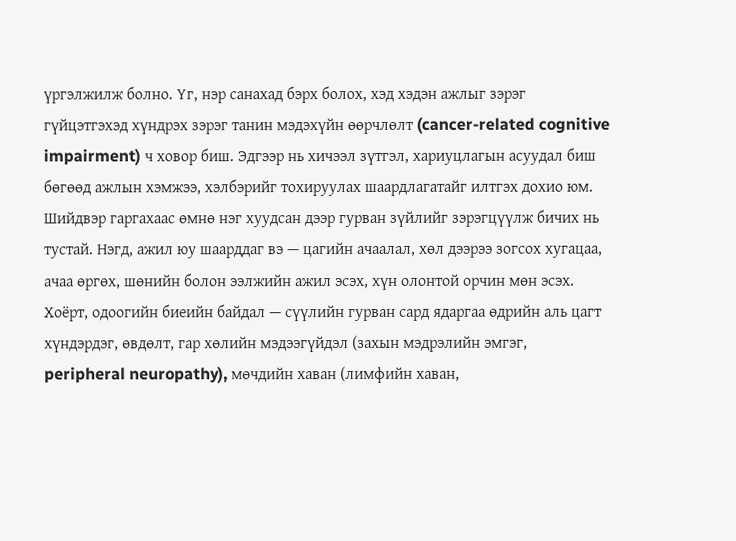үргэлжилж болно. Үг, нэр санахад бэрх болох, хэд хэдэн ажлыг зэрэг гүйцэтгэхэд хүндрэх зэрэг танин мэдэхүйн өөрчлөлт (cancer-related cognitive impairment) ч ховор биш. Эдгээр нь хичээл зүтгэл, хариуцлагын асуудал биш бөгөөд ажлын хэмжээ, хэлбэрийг тохируулах шаардлагатайг илтгэх дохио юм.
Шийдвэр гаргахаас өмнө нэг хуудсан дээр гурван зүйлийг зэрэгцүүлж бичих нь тустай. Нэгд, ажил юу шаарддаг вэ — цагийн ачаалал, хөл дээрээ зогсох хугацаа, ачаа өргөх, шөнийн болон ээлжийн ажил эсэх, хүн олонтой орчин мөн эсэх. Хоёрт, одоогийн биеийн байдал — сүүлийн гурван сард ядаргаа өдрийн аль цагт хүндэрдэг, өвдөлт, гар хөлийн мэдээгүйдэл (захын мэдрэлийн эмгэг, peripheral neuropathy), мөчдийн хаван (лимфийн хаван,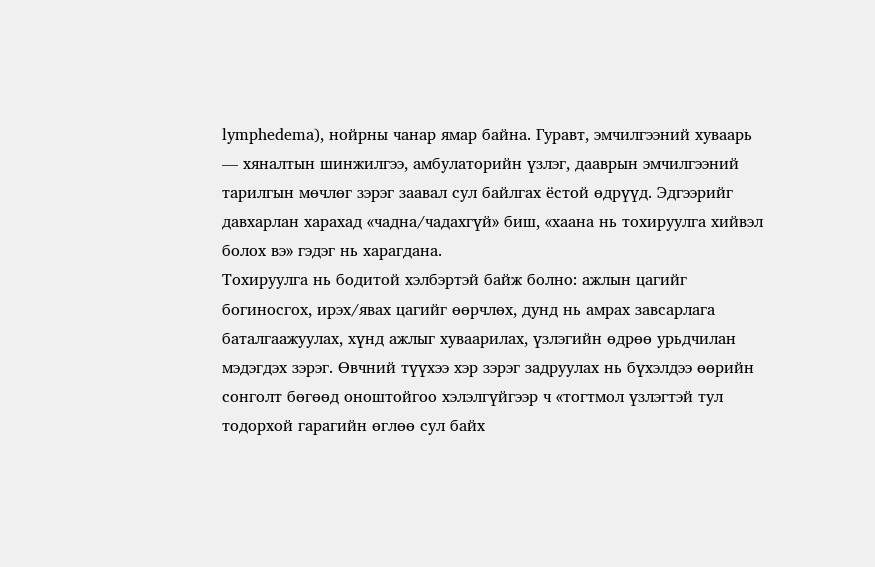lymphedema), нойрны чанар ямар байна. Гуравт, эмчилгээний хуваарь — хяналтын шинжилгээ, амбулаторийн үзлэг, дааврын эмчилгээний тарилгын мөчлөг зэрэг заавал сул байлгах ёстой өдрүүд. Эдгээрийг давхарлан харахад «чадна/чадахгүй» биш, «хаана нь тохируулга хийвэл болох вэ» гэдэг нь харагдана.
Тохируулга нь бодитой хэлбэртэй байж болно: ажлын цагийг богиносгох, ирэх/явах цагийг өөрчлөх, дунд нь амрах завсарлага баталгаажуулах, хүнд ажлыг хуваарилах, үзлэгийн өдрөө урьдчилан мэдэгдэх зэрэг. Өвчний түүхээ хэр зэрэг задруулах нь бүхэлдээ өөрийн сонголт бөгөөд оноштойгоо хэлэлгүйгээр ч «тогтмол үзлэгтэй тул тодорхой гарагийн өглөө сул байх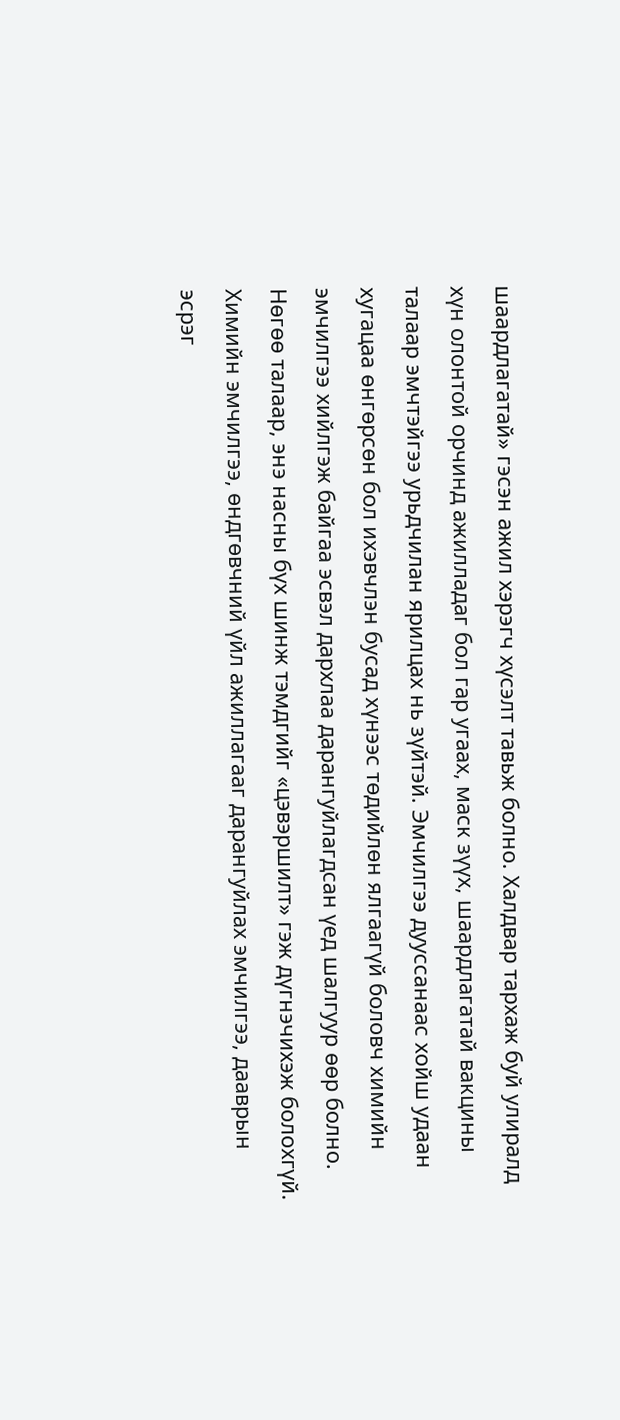шаардлагатай» гэсэн ажил хэрэгч хүсэлт тавьж болно. Халдвар тархаж буй улиралд хүн олонтой орчинд ажилладаг бол гар угаах, маск зүүх, шаардлагатай вакцины талаар эмчтэйгээ урьдчилан ярилцах нь зүйтэй. Эмчилгээ дууссанаас хойш удаан хугацаа өнгөрсөн бол ихэвчлэн бусад хүнээс төдийлөн ялгаагүй боловч химийн эмчилгээ хийлгэж байгаа эсвэл дархлаа дарангуйлагдсан үед шалгуур өөр болно.
Нөгөө талаар, энэ насны бүх шинж тэмдгийг «цэвэршилт» гэж дүгнэчихэж болохгүй. Химийн эмчилгээ, өндгөвчний үйл ажиллагааг дарангуйлах эмчилгээ, дааврын эсрэг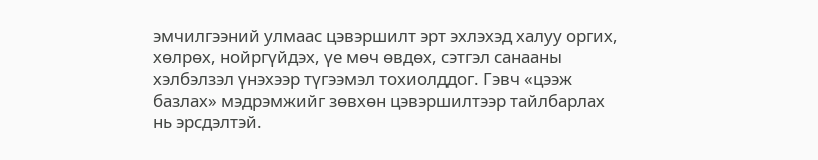эмчилгээний улмаас цэвэршилт эрт эхлэхэд халуу оргих, хөлрөх, нойргүйдэх, үе мөч өвдөх, сэтгэл санааны хэлбэлзэл үнэхээр түгээмэл тохиолддог. Гэвч «цээж базлах» мэдрэмжийг зөвхөн цэвэршилтээр тайлбарлах нь эрсдэлтэй.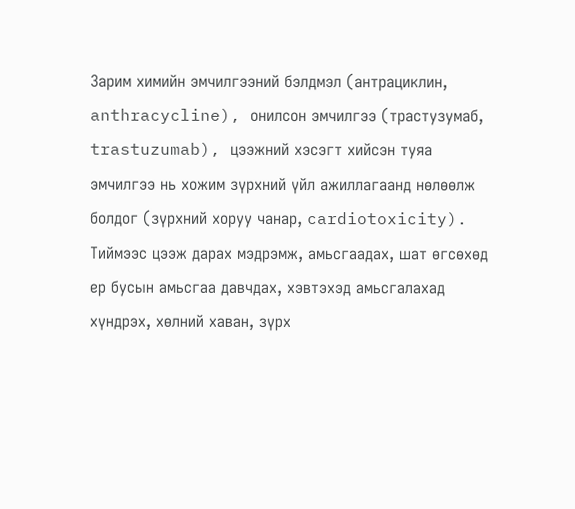Зарим химийн эмчилгээний бэлдмэл (антрациклин, anthracycline), онилсон эмчилгээ (трастузумаб, trastuzumab), цээжний хэсэгт хийсэн туяа эмчилгээ нь хожим зүрхний үйл ажиллагаанд нөлөөлж болдог (зүрхний хоруу чанар, cardiotoxicity). Тиймээс цээж дарах мэдрэмж, амьсгаадах, шат өгсөхөд ер бусын амьсгаа давчдах, хэвтэхэд амьсгалахад хүндрэх, хөлний хаван, зүрх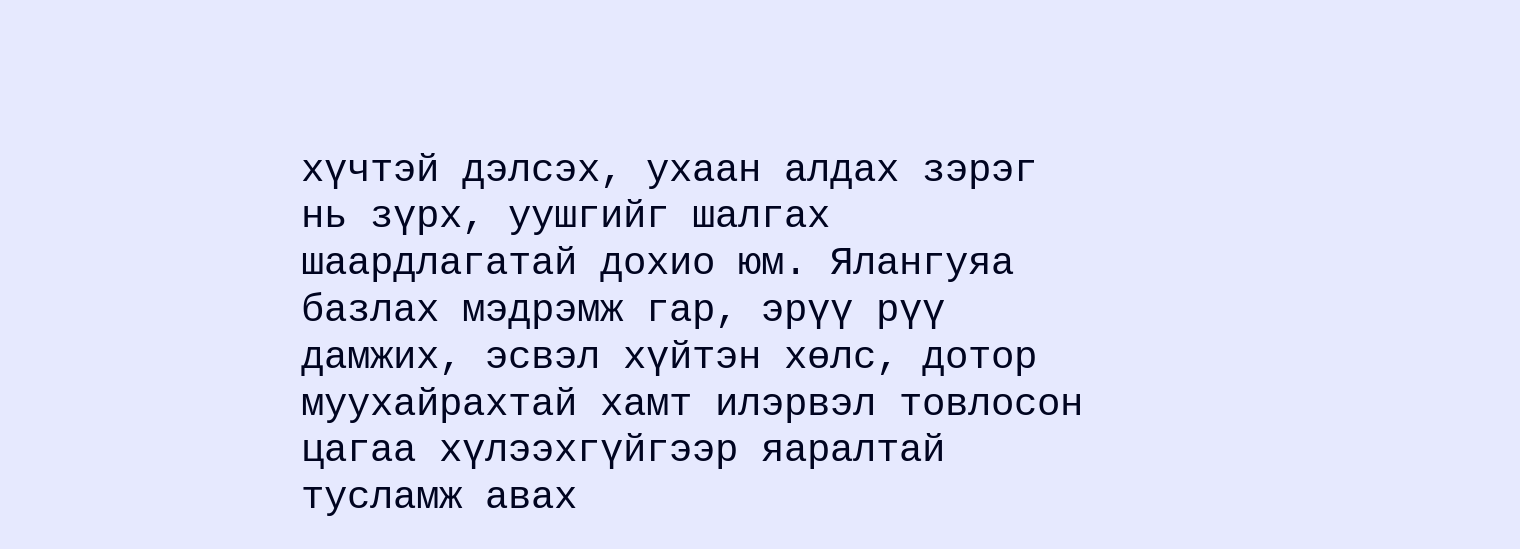хүчтэй дэлсэх, ухаан алдах зэрэг нь зүрх, уушгийг шалгах шаардлагатай дохио юм. Ялангуяа базлах мэдрэмж гар, эрүү рүү дамжих, эсвэл хүйтэн хөлс, дотор муухайрахтай хамт илэрвэл товлосон цагаа хүлээхгүйгээр яаралтай тусламж авах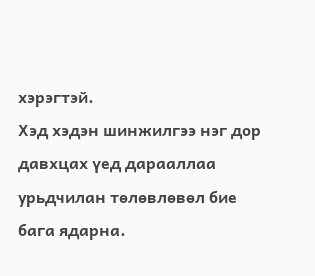хэрэгтэй.
Хэд хэдэн шинжилгээ нэг дор давхцах үед дарааллаа урьдчилан төлөвлөвөл бие бага ядарна.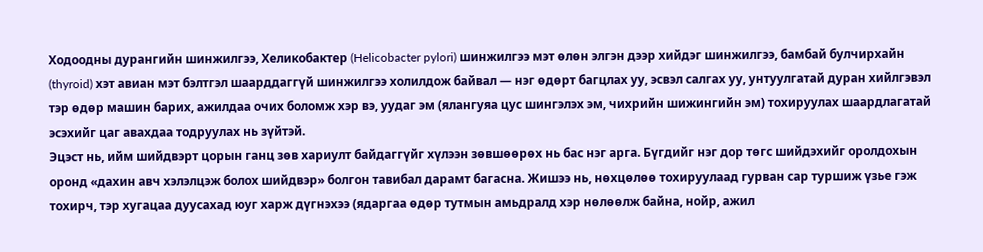Ходоодны дурангийн шинжилгээ, Хеликобактер (Helicobacter pylori) шинжилгээ мэт өлөн элгэн дээр хийдэг шинжилгээ, бамбай булчирхайн (thyroid) хэт авиан мэт бэлтгэл шаарддаггүй шинжилгээ холилдож байвал — нэг өдөрт багцлах уу, эсвэл салгах уу, унтуулгатай дуран хийлгэвэл тэр өдөр машин барих, ажилдаа очих боломж хэр вэ, уудаг эм (ялангуяа цус шингэлэх эм, чихрийн шижингийн эм) тохируулах шаардлагатай эсэхийг цаг авахдаа тодруулах нь зүйтэй.
Эцэст нь, ийм шийдвэрт цорын ганц зөв хариулт байдаггүйг хүлээн зөвшөөрөх нь бас нэг арга. Бүгдийг нэг дор төгс шийдэхийг оролдохын оронд «дахин авч хэлэлцэж болох шийдвэр» болгон тавибал дарамт багасна. Жишээ нь, нөхцөлөө тохируулаад гурван сар туршиж үзье гэж тохирч, тэр хугацаа дуусахад юуг харж дүгнэхээ (ядаргаа өдөр тутмын амьдралд хэр нөлөөлж байна, нойр, ажил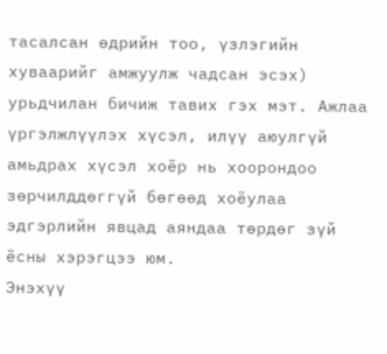тасалсан өдрийн тоо, үзлэгийн хуваарийг амжуулж чадсан эсэх) урьдчилан бичиж тавих гэх мэт. Ажлаа үргэлжлүүлэх хүсэл, илүү аюулгүй амьдрах хүсэл хоёр нь хоорондоо зөрчилддөггүй бөгөөд хоёулаа эдгэрлийн явцад аяндаа төрдөг зүй ёсны хэрэгцээ юм.
Энэхүү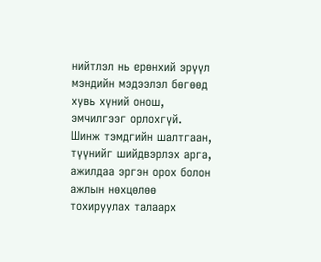нийтлэл нь ерөнхий эрүүл мэндийн мэдээлэл бөгөөд хувь хүний онош, эмчилгээг орлохгүй. Шинж тэмдгийн шалтгаан, түүнийг шийдвэрлэх арга, ажилдаа эргэн орох болон ажлын нөхцөлөө тохируулах талаарх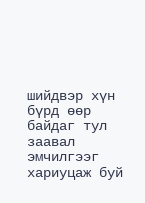шийдвэр хүн бүрд өөр байдаг тул заавал эмчилгээг хариуцаж буй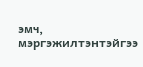эмч, мэргэжилтэнтэйгээ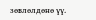зөвлөлдөнө үү.